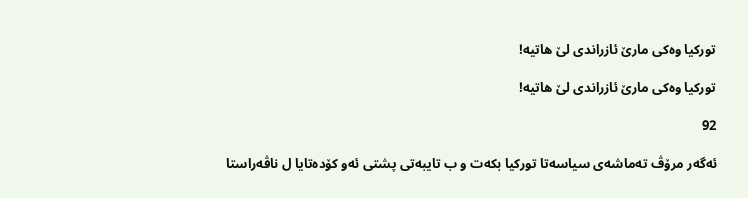توركیا وه‌كى مارێ ئازراندى لێ هاتیه‌!

توركیا وه‌كى مارێ ئازراندى لێ هاتیه‌!

92

ئه‌گه‌ر مرۆڤ ته‌ماشه‌ى سیاسه‌تا توركیا بكه‌ت و ب تایبه‌تى پشتى ئه‌و كۆده‌تایا ل ناڤه‌راستا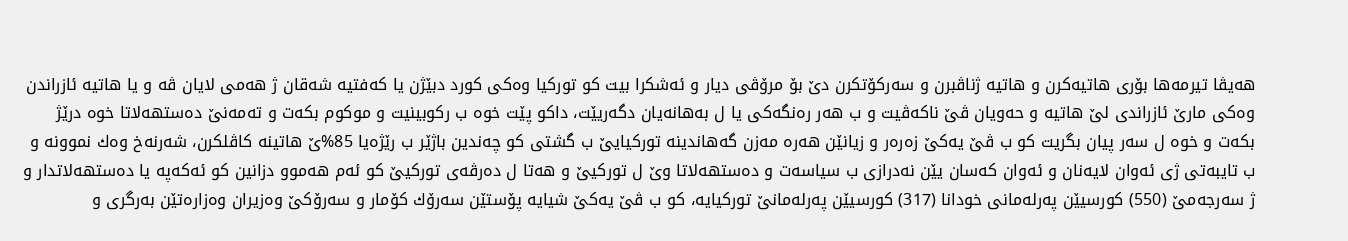هه‌یڤا تیرمه‌ها بۆری هاتیه‌كرن و هاتیه‌ ژناڤبرن و سه‌ركۆتكرن دێ بۆ مرۆڤى دیار و ئه‌شكرا بیت كو توركیا وه‌كى كورد دبێژن یا كه‌فتیه‌ شه‌قان ژ هه‌مى لایان ڤه‌ و یا هاتیه‌ ئازراندن وه‌كى مارێ ئازراندى لێ هاتیه‌ و حه‌ویان ڤێ ناكه‌ڤیت و ب هه‌ر ره‌نگه‌كى یا ل به‌هانه‌یان دگه‌ریێت، داكو پێت خوه‌ ب ركوبینیت و موكوم بكه‌ت و ته‌مه‌نێ ده‌ستهه‌لاتا خوه‌ درێژ بكه‌ت و خوه‌ ل سه‌ر پیان بگریت كو ب ڤێ یه‌كێ زه‌ره‌ر و زیانێن هه‌ره‌ مه‌زن گه‌هاندینه‌ توركیایێ ب گشتى كو چه‌ندین باژێر ب رێژه‌یا 85%ێ هاتینه‌ كاڤلكرن، شه‌رنه‌خ وه‌ك نموونه‌ و ب تایبه‌تى ژى ئه‌وان لایه‌نان و ئه‌وان كه‌سان یێن نه‌درازى ب سیاسه‌ت و ده‌ستهه‌لاتا وێ ل توركیێ و هه‌تا ل ده‌رڤه‌ى توركیێ كو ئه‌م هه‌موو دزانین كو ئه‌كه‌په‌ یا ده‌ستهه‌لاتدار و ژ سه‌رجه‌مێ (550) كورسیێن په‌رله‌مانى خودانا (317) كورسیێن په‌رله‌مانێ توركیایه‌، كو ب ڤێ یه‌كێ شیایه‌ پۆستێن سه‌رۆك كۆمار و سه‌رۆكێ وه‌زیران وه‌زاره‌تێن به‌رگرى و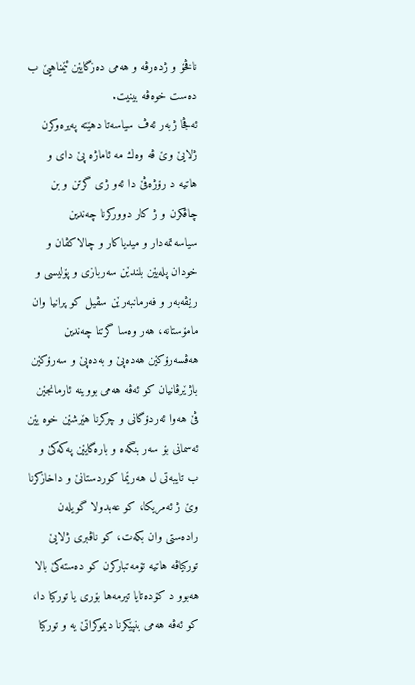ناڤخۆ و ژده‌رڤه‌ و هه‌مى ده‌زگایێن ئێمناهیێ ب ده‌ست خوه‌ڤه‌ بینیت.
ئه‌ڤجا ژبه‌ر ئه‌ڤ سیاسه‌تا دهێته‌ په‌یره‌وكرن ژلایێ وێ ڤه‌ وه‌ك مه‌ ئاماژه‌ پێ داى و هاتیه‌ د رۆژه‌ڤێ دا ئه‌و ژى گرتن و بن چاڤكرن و ژ كار دووركرنا چه‌ندین سیاسه‌تمه‌دار و میدیاكار و چالاكڤان و خودان پله‌یێن بلندێن سه‌ربازى و پۆلیسى و رێڤه‌به‌ر و فه‌رمانبه‌رێن سڤیل كو پرانیا وان مامۆستانه‌، هه‌ر وه‌سا گرتنا چه‌ندین هه‌ڤسه‌رۆكێن هه‌ده‌پێ و به‌ده‌پێ و سه‌رۆكێن باژێرڤانیان كو ئه‌ڤه‌ هه‌مى بووینه‌ ئارمانجێن ڤێ هه‌وا ئه‌ردۆگانى و چركرنا هێرشێن خوه‌ یێن ئه‌سمانى بۆ سه‌ر بنگه‌ه و باره‌گایێن په‌كه‌كێ و ب تایبه‌تى ل هه‌رێما كوردستانێ و داخازكرنا وێ ژ ئه‌مریكا، كو عه‌بدولا گویله‌ن راده‌ستی وان بكه‌ت، كو ناڤبرى ژلایێ توركیاڤه‌ هاتیه‌ تۆمه‌تباركرن كو ده‌سته‌كێ بالا هه‌بوو د كۆده‌تایا تیرمه‌ها بۆری یا توركیا دا، كو ئه‌ڤه‌ هه‌مى بنپێكرنا دیموكراتێ یه‌ و توركیا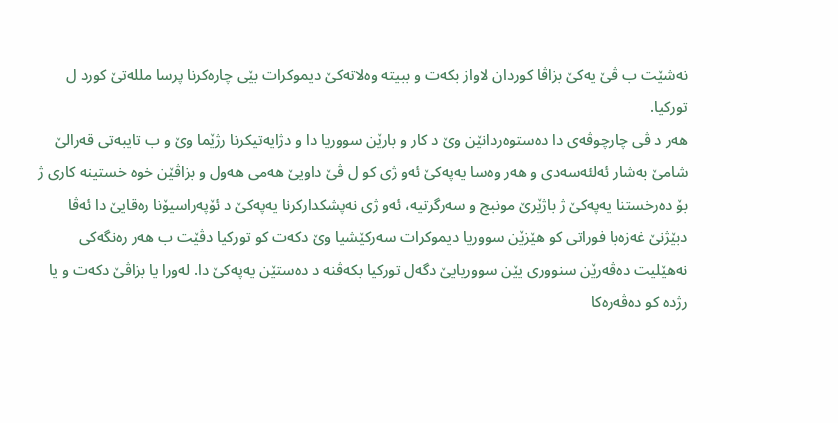نه‌شێت ب ڤێ یه‌كێ بزاڤا كوردان لاواز بكه‌ت و ببیته‌ وه‌لاته‌كێ دیموكرات بێى چاره‌كرنا پرسا ملله‌تێ كورد ل توركیا.
هه‌ر د ڤى چارچوڤه‌ى دا ده‌ستوه‌ردانێن وێ د كار و بارێن سووریا دا و دژایه‌تیكرنا رژێما وێ و ب تایبه‌تى قه‌رالێ شامێ به‌شار ئه‌لئه‌سه‌دى و هه‌ر وه‌سا یه‌په‌كێ ئه‌و ژى كو ل ڤێ داویێ هه‌مى هه‌ول و بزاڤێن خوه‌ خستینه‌ كارى ژ بۆ ده‌رخستنا یه‌په‌كێ ژ باژێرێ مونبج و سه‌رگرتیه‌، ئه‌و ژى نه‌پشكداركرنا یه‌په‌كێ د ئۆپه‌راسیۆنا ره‌قایێ دا ئه‌ڤا دبێژنێ غه‌زه‌با فوراتى كو هێزێن سووریا دیموكرات سه‌ركێشیا وێ دكه‌ت كو توركیا دڤێت ب هه‌ر ره‌نگه‌كى نه‌هێلیت ده‌ڤه‌رێن سنوورى یێن سووریایێ دگه‌ل توركیا بكه‌ڤنه‌ د ده‌ستێن یه‌په‌كێ دا. له‌ورا یا بزاڤێ دكه‌ت و یا رژده‌ كو ده‌ڤه‌ره‌كا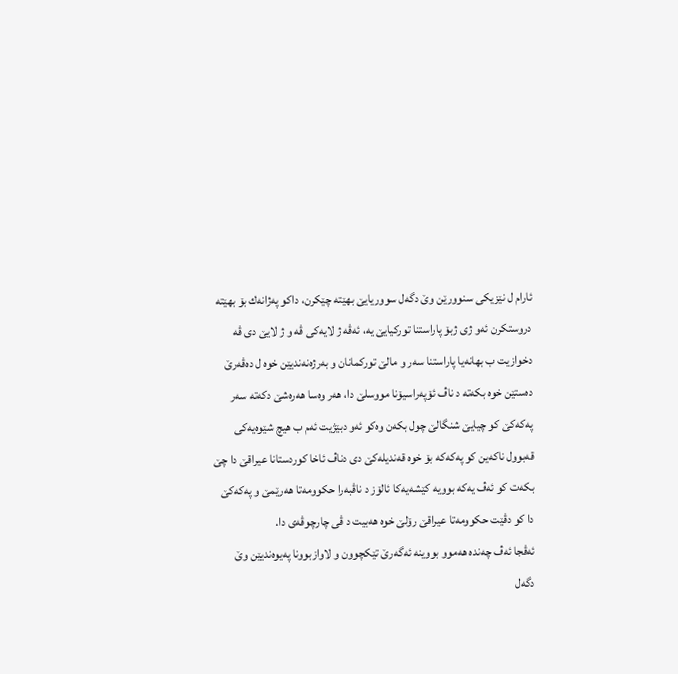ئارام ل نێزیكی سنوورێن وێ دگه‌ل سووریایێ بهێته‌ چێكرن، داكو په‌ژانه‌ك بۆ بهێته‌ دروستكرن ئه‌و ژى ژبۆ پاراستنا توركیایێ یه‌، ئه‌ڤه‌ ژ لایه‌كى ڤه‌ و ژ لایێ دی ڤه‌ دخوازیت ب بهانه‌یا پاراستنا سه‌ر و مالێ توركمانان و به‌رژه‌نه‌ندیێن خوه‌ ل ده‌ڤه‌رێ ده‌ستێن خوه‌ بكه‌ته‌ د ناڤ ئۆپه‌راسیۆنا مووسلێ دا، هه‌ر وه‌سا هه‌ره‌شێ دكه‌ته‌ سه‌ر په‌كه‌كێ كو چیایێ شنگالێ چول بكه‌ن وه‌كو ئه‌و دبێژیت ئه‌م ب هیچ شێوه‌یه‌كى قه‌بوول ناكه‌ین كو په‌كه‌كه‌ بۆ خوه‌ قه‌ندیله‌كێ دی دناڤ ئاخا كوردستانا عیراقێ دا چێ بكه‌ت كو ئه‌ڤ یه‌كه‌ بوویه‌ كێشه‌یه‌كا ئالۆز د ناڤبه‌را حكوومه‌تا هه‌رێمێ و په‌كه‌كێ دا كو دڤێت حكوومه‌تا عیراقێ رۆلێ خوه‌ هه‌بیت د ڤى چارچوڤه‌ى دا.
ئه‌ڤجا ئه‌ڤ چه‌نده‌ هه‌موو بووینه‌ ئه‌گه‌رێ تێكچوون و لاوازبوونا په‌یوه‌ندیێن وێ دگه‌ل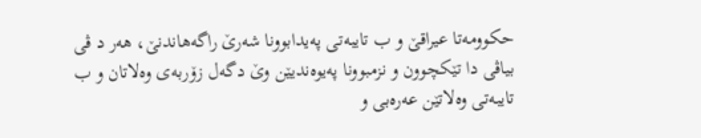حكوومه‌تا عیراقێ و ب تایبه‌تى په‌یدابوونا شه‌رێ راگه‌هاندنێ، هه‌ر د ڤى بیاڤى دا تێكچوون و نزمبوونا په‌یوه‌ندیێن وێ دگه‌ل زۆربه‌ى وه‌لاتان و ب تایبه‌تى وه‌لاتێن عه‌ره‌بى و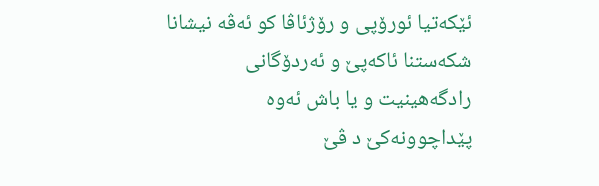ئێكه‌تیا ئورۆپى و رۆژئاڤا كو ئه‌ڤه‌ نیشانا شكه‌ستنا ئاكه‌پێ و ئه‌ردۆگانى رادگه‌هینیت و یا باش ئه‌وه‌ پێداچوونه‌كێ د ڤێ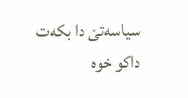سیاسه‌تێ دا بكه‌ت داكو خوه‌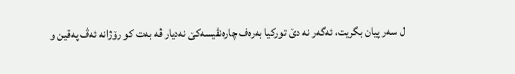ل سه‌ر پیان بگریت، ئه‌گه‌ر نه‌ دێ توركیا به‌ره‌ف چاره‌نڤیسه‌كێ نه‌دیار ڤه‌ به‌ت كو رۆژانه‌ ئه‌ڤ په‌قین و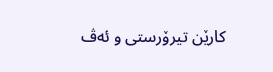كارێن تیرۆرستى و ئه‌ڤ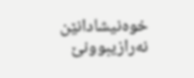خوه‌نیشادانێن نه‌رازیبوونێ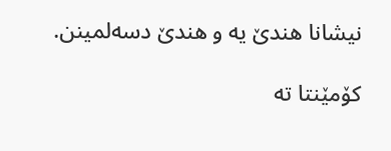نیشانا هندێ یه‌ و هندێ دسه‌لمینن.

کۆمێنتا تە